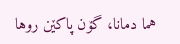هما دمانا، گۆن پاکێن روها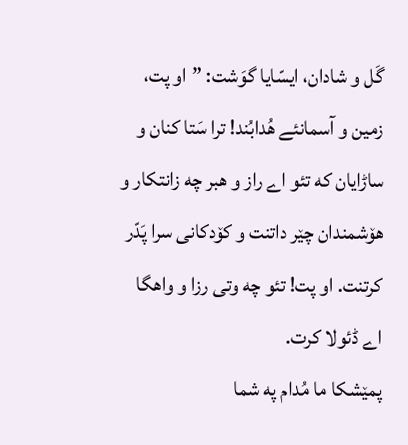گَل و شادان، ایسّایا گوَشت: ”او پت، زمین و آسمانئے هُدابُند! ترا سَتا کنان و ساڑایان که تئو اے راز و هبر چه زانتکار و هۆشمندان چێر داتنت و کۆدکانی سرا پَدّر کرتنت. او پت! تئو چه وتی رزا و واهگا اے ڈئولا کرت.
پمێشکا ما مُدام په شما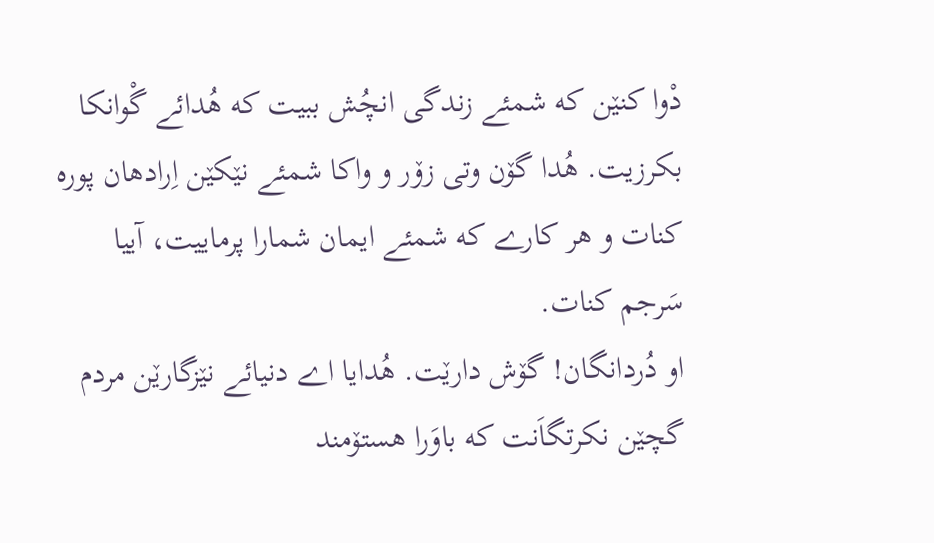دْوا کنێن که شمئے زندگی انچُش ببیت که هُدائے گْوانکا بکرزیت. هُدا گۆن وتی زۆر و واکا شمئے نێکێن اِرادهان پوره کنات و هر کارے که شمئے ایمان شمارا پرماییت، آییا سَرجم کنات.
او دُردانگان! گۆش دارێت. هُدایا اے دنیائے نێزگارێن مردم گچێن نکرتگاَنت که باوَرا هستۆمند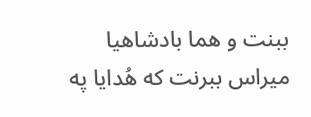ببنت و هما بادشاهیا میراس ببرنت که هُدایا په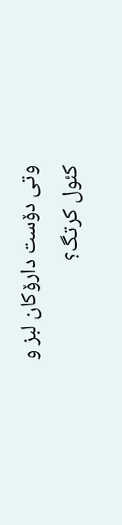وتی دۆست دارۆکان لبز و کئول کرتگ؟